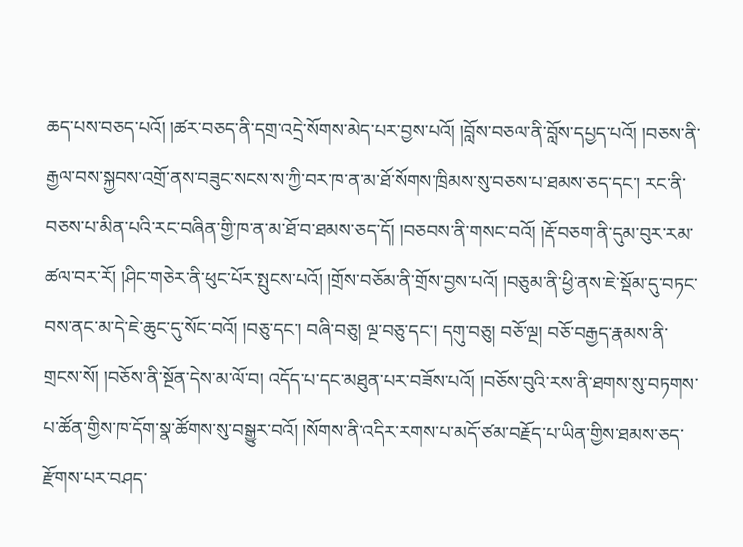ཆད་པས་བཅད་པའོ། །ཚར་བཅད་ནི་དགྲ་འདྲེ་སོགས་མེད་པར་བྱས་པའོ། །བློས་བཅལ་ནི་བློས་དཔྱད་པའོ། །བཅས་ནི་རྒྱལ་བས་སྐྱབས་འགྲོ་ནས་བཟུང་སངས་ས་ཀྱི་བར་ཁ་ན་མ་ཐོ་སོགས་ཁྲིམས་སུ་བཅས་པ་ཐམས་ཅད་དང་། རང་ནི་བཅས་པ་མིན་པའི་རང་བཞིན་གྱི་ཁ་ན་མ་ཐོ་བ་ཐམས་ཅད་དོ། །བཅབས་ནི་གསང་བའོ། །རྡོ་བཅག་ནི་དུམ་བུར་རམ་ཚལ་བར་རོ། །ཤིང་གཅེར་ནི་ཕུང་པོར་སྤུངས་པའོ། །གྲོས་བཅོམ་ནི་གྲོས་བྱས་པའོ། །བཅུམ་ནི་ཕྱི་ནས་ཇེ་སྡོམ་དུ་བཏང་བས་ནང་མ་དེ་ཇེ་ཆུང་དུ་སོང་བའོ། །བཅུ་དང་། བཞི་བཅུ། ལྔ་བཅུ་དང་། དགུ་བཅུ། བཅོ་ལྔ། བཅོ་བརྒྱད་རྣམས་ནི་གྲངས་སོ། །བཅོས་ནི་སྔོན་དེས་མ་ལོ་བ། འདོད་པ་དང་མཐུན་པར་བཟོས་པའོ། །བཅོས་བུའི་རས་ནི་ཐགས་སུ་བཏགས་པ་ཚོན་གྱིས་ཁ་དོག་སྣ་ཚོགས་སུ་བསྒྱུར་བའོ། །སོགས་ནི་འདིར་རགས་པ་མདོ་ཙམ་བརྗོད་པ་ཡིན་གྱིས་ཐམས་ཅད་རྫོགས་པར་བཤད་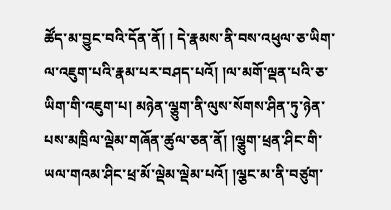ཚོད་མ་བྱུང་བའི་དོན་ནོ། ། དེ་རྣམས་ནི་བས་འཕུལ་ཅ་ཡིག་ལ་འཇུག་པའི་རྣམ་པར་བཤད་པའོ། །ལ་མགོ་ལྡན་པའི་ཅ་ཡིག་གི་འཇུག་པ། མཉེན་ལྕུག་ནི་ལུས་སོགས་ཤིན་ཏུ་ཉེན་པས་མཁྲིལ་ལྡེམ་གཞོན་ཚུལ་ཅན་ནོ། །ལྕུག་ཕྲན་ཤིང་གི་ཡལ་གའམ་ཤིང་ཕྲ་མོ་ལྡེམ་ལྡེམ་པའོ། །ལྕང་མ་ནི་བཙུག་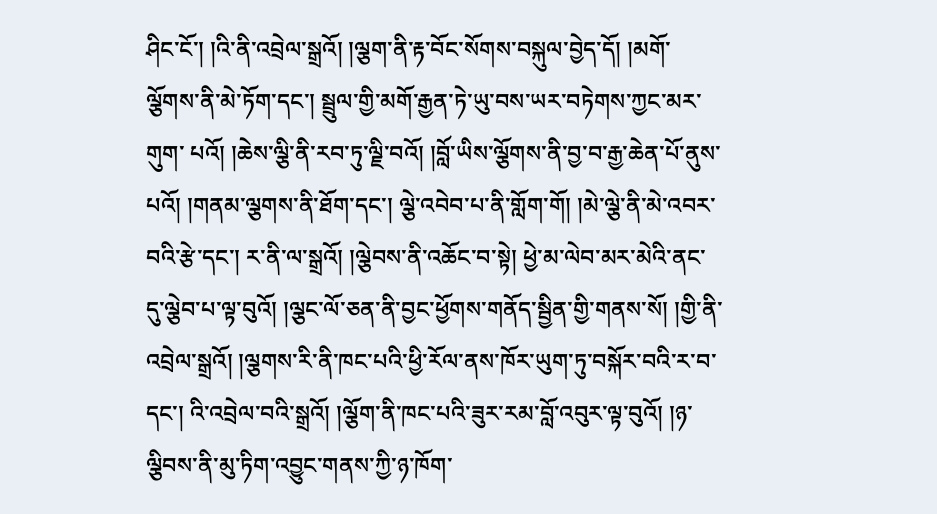ཤིང་ངོ་། །འི་ནི་འབྲེལ་སྒྲའོ། །ལྕག་ནི་རྟ་བོང་སོགས་བསྐུལ་བྱེད་དོ། །མགོ་ལྕོགས་ནི་མེ་ཏོག་དང་། སྦྲུལ་གྱི་མགོ་རྒྱན་ཏེ་ཡུ་བས་ཡར་བཏེགས་ཀྱང་མར་གུག་ པའོ། །ཆེས་ལྕི་ནི་རབ་ཏུ་ལྗི་བའོ། །བློ་ཡིས་ལྕོགས་ནི་བྱ་བ་རྒྱ་ཆེན་པོ་ནུས་པའོ། །གནམ་ལྕགས་ནི་ཐོག་དང་། ལྕེ་འབེབ་པ་ནི་གློག་གོ། །མེ་ལྕེ་ནི་མེ་འབར་བའི་རྩེ་དང་། ར་ནི་ལ་སྒྲའོ། །ལྕེབས་ནི་འཆོང་བ་སྟེ། ཕྱེ་མ་ལེབ་མར་མེའི་ནང་དུ་ལྕེབ་པ་ལྟ་བུའོ། །ལྕང་ལོ་ཅན་ནི་བྱང་ཕྱོགས་གནོད་སྦྱིན་གྱི་གནས་སོ། །གྱི་ནི་འབྲེལ་སྒྲའོ། །ལྕགས་རི་ནི་ཁང་པའི་ཕྱི་རོལ་ནས་ཁོར་ཡུག་ཏུ་བསྐོར་བའི་ར་བ་དང་། འི་འབྲེལ་བའི་སྒྲའོ། །ལྕོག་ནི་ཁང་པའི་ཟུར་རམ་བློ་འབུར་ལྟ་བུའོ། །ཉ་ལྕིབས་ནི་མུ་ཏིག་འབྱུང་གནས་ཀྱི་ཉ་ཁོག་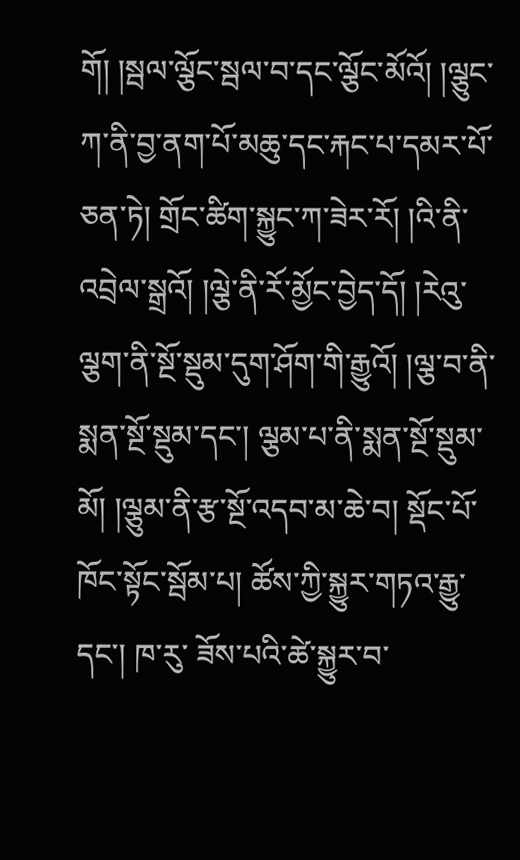གོ། །སྦལ་ལྕོང་སྦལ་བ་དང་ལྕོང་མོའོ། །ལྕུང་ཀ་ནི་བྱ་ནག་པོ་མཆུ་དང་རྐང་པ་དམར་པོ་ཅན་ཏེ། གྲོང་ཚིག་སྐྱུང་ཀ་ཟེར་རོ། །འི་ནི་འབྲེལ་སྒྲའོ། །ལྕེ་ནི་རོ་མྱོང་བྱེད་དོ། །རེའུ་ལྕག་ནི་སྔོ་སྡུམ་དུག་ཤོག་གི་རྒྱུའོ། །ལྕ་བ་ནི་སྨན་སྔོ་སྡུམ་དང་། ལྕམ་པ་ནི་སྨན་སྔོ་སྡུམ་མོ། །ལྕུམ་ནི་རྩ་སྔོ་འདབ་མ་ཆེ་བ། སྡོང་པོ་ཁོང་སྟོང་སྦོམ་པ། ཚོས་ཀྱི་སྐྱུར་གཏའ་རྒྱུ་དང་། ཁ་རུ་ ཟོས་པའི་ཚེ་སྐྱུར་བ་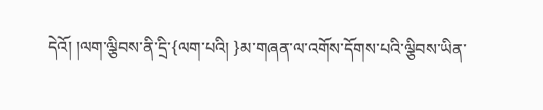དེའོ། །ལག་ལྕིབས་ནི་དྲི་{ལག་པའི། }མ་གཞན་ལ་འགོས་དོགས་པའི་ལྕིབས་ཡིན་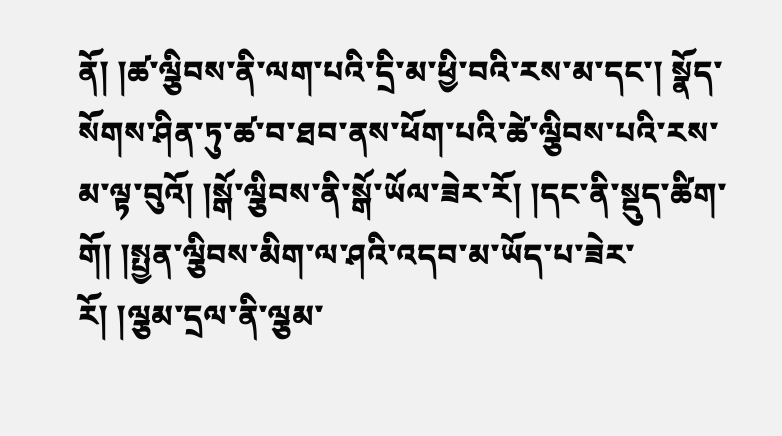ནོ། །ཚ་ལྕིབས་ནི་ལག་པའི་དྲི་མ་ཕྱི་བའི་རས་མ་དང་། སྣོད་སོགས་ཤིན་ཏུ་ཚ་བ་ཐབ་ནས་ཕོག་པའི་ཚེ་ལྕིབས་པའི་རས་མ་ལྟ་བུའོ། །སྒོ་ལྕིབས་ནི་སྒོ་ཡོལ་ཟེར་རོ། །དང་ནི་སྡུད་ཚིག་གོ། །སྤྱན་ལྕིབས་མིག་ལ་ཤའི་འདབ་མ་ཡོད་པ་ཟེར་རོ། །ལྕམ་དྲལ་ནི་ལྕམ་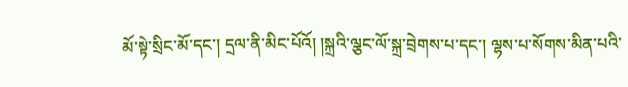མོ་སྟེ་སྲིང་མོ་དང་། དྲལ་ནི་མིང་པོའོ། །སྐྲའི་ལྕང་ལོ་སྐྲ་བྲེགས་པ་དང་། ལྷས་པ་སོགས་མིན་པའི་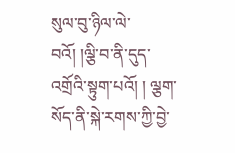སུལ་བུ་ཉིལ་ལེ་བའོ། །ལྕི་བ་ནི་དུད་འགྲོའི་སྟུག་པའོ། ། ལྕག་སོད་ནི་སྐེ་རགས་ཀྱི་བྱེ་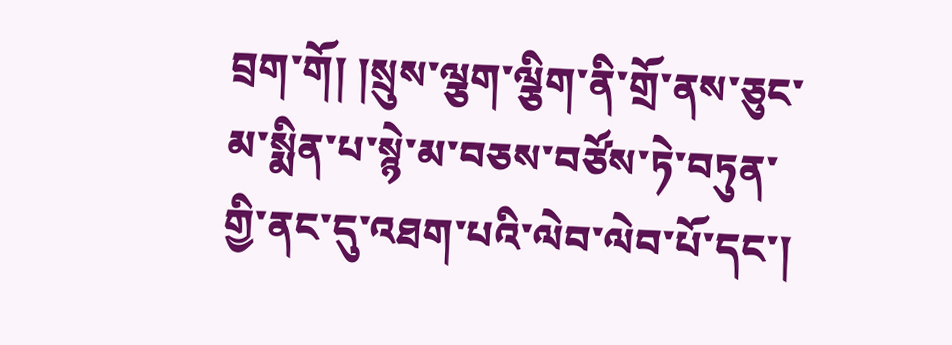བྲག་གོ། །སྲུས་ལྕག་ལྕིག་ནི་གྲོ་ནས་ཅུང་མ་སྨིན་པ་སྙེ་མ་བཅས་བཙོས་ཏེ་བཏུན་གྱི་ནང་དུ་འཐག་པའི་ལེབ་ལེབ་པོ་དང་།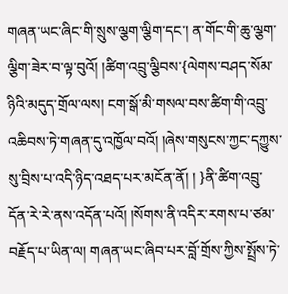གཞན་ཡང་ཞིང་གི་སྲུས་ལྕག་ལྕིག་དང་། ན་གོང་གི་ཆུ་ལྕག་ལྕིག་ཟེར་བ་ལྟ་བུའོ། །ཚིག་འབྲུ་ལྕིབས་{ལེགས་བཤད་སོམ་ཉིའི་མདུད་གྲོལ་ལས། ངག་སྒོ་མི་གསལ་བས་ཚིག་གི་འབྲུ་འཆིབས་ཏེ་གཞན་དུ་འཁྱོལ་བའོ། །ཞེས་གསུངས་ཀྱང་དཀྱུས་སུ་བྲིས་པ་འདི་ཉིད་འཐད་པར་མངོན་ནོ། ། }ནི་ཚིག་འབྲུ་དོན་རེ་རེ་ནས་འདོན་པའོ། །སོགས་ནི་འདིར་རགས་པ་ཙམ་བརྗོད་པ་ཡིན་ལ། གཞན་ཡང་ཞིབ་པར་བློ་གྲོས་ཀྱིས་སྤྲོས་ཏེ་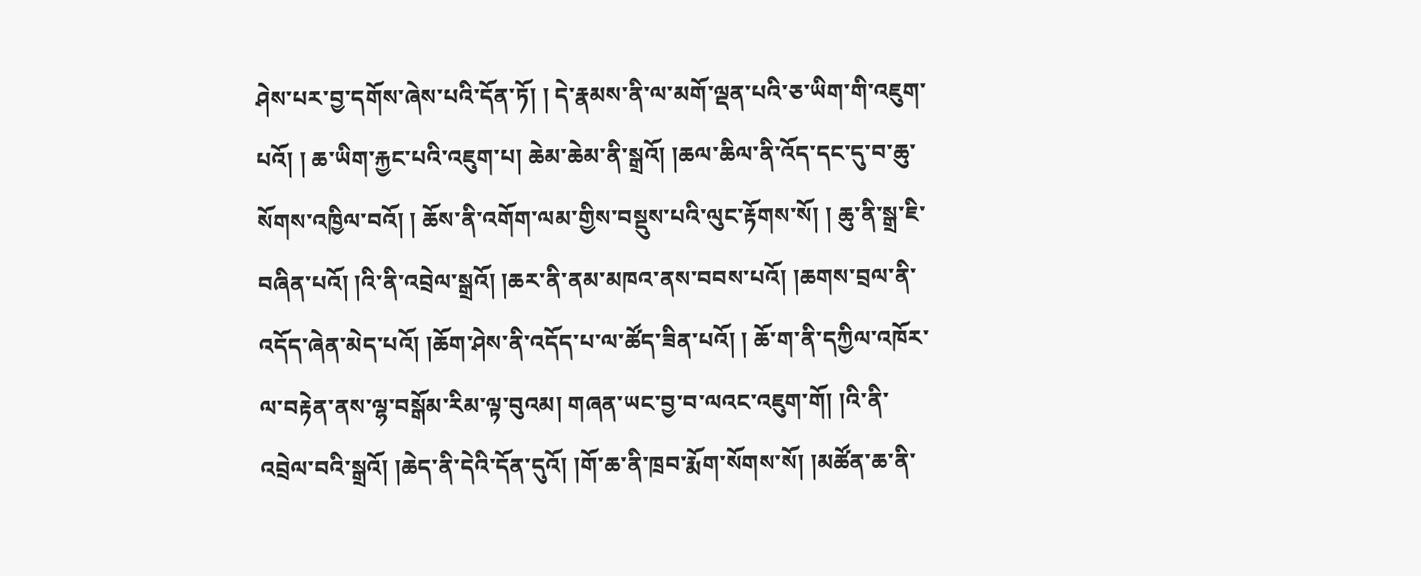ཤེས་པར་བྱ་དགོས་ཞེས་པའི་དོན་ཏོ། ། དེ་རྣམས་ནི་ལ་མགོ་ལྡན་པའི་ཅ་ཡིག་གི་འཇུག་པའོ། ། ཆ་ཡིག་རྐྱང་པའི་འཇུག་པ། ཆེམ་ཆེམ་ནི་སྒྲའོ། །ཆལ་ཆིལ་ནི་འོད་དང་དུ་བ་ཆུ་སོགས་འཁྱིལ་བའོ། ། ཆོས་ནི་འགོག་ལམ་གྱིས་བསྡུས་པའི་ལུང་རྟོགས་སོ། ། ཆུ་ནི་སྒྲ་ཇི་བཞིན་པའོ། །འི་ནི་འབྲེལ་སྒྲའོ། །ཆར་ནི་ནམ་མཁའ་ནས་བབས་པའོ། །ཆགས་བྲལ་ནི་འདོད་ཞེན་མེད་པའོ། །ཆོག་ཤེས་ནི་འདོད་པ་ལ་ཚོད་ཟིན་པའོ། ། ཆོ་ག་ནི་དཀྱིལ་འཁོར་ལ་བརྟེན་ནས་ལྷ་བསྒོམ་རིམ་ལྟ་བུའམ། གཞན་ཡང་བྱ་བ་ལའང་འཇུག་གོ། །འི་ནི་འབྲེལ་བའི་སྒྲའོ། །ཆེད་ནི་དེའི་དོན་དུའོ། །གོ་ཆ་ནི་ཁྲབ་རྨོག་སོགས་སོ། །མཚོན་ཆ་ནི་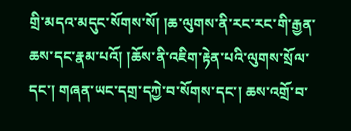གྲི་མདའ་མདུང་སོགས་སོ། །ཆ་ལུགས་ནི་རང་རང་གི་རྒྱན་ཆས་དང་རྣམ་པའོ། །ཆོས་ནི་འཇིག་རྟེན་པའི་ལུགས་སྲོལ་དང་། གཞན་ཡང་དགྲ་དཀྱེ་བ་སོགས་དང་། ཆས་འགྲོ་བ་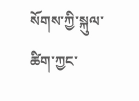སོགས་ཀྱི་སྐུལ་ཚིག་ཀྱང་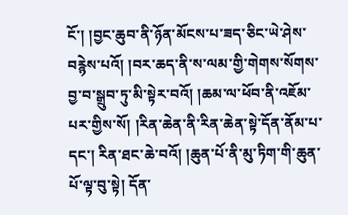ངོ་། །བྱང་ཆུབ་ནི་ཉོན་མོངས་པ་ཟད་ཅིང་ཡེ་ཤེས་བརྙེས་པའོ། །བར་ཆད་ནི་ས་ལམ་གྱི་གེགས་སོགས་བྱ་བ་སྒྲུབ་ཏུ་མི་སྟེར་བའོ། །ཆམ་ལ་ཕོབ་ནི་འཇོམ་པར་གྱིས་སོ། །རིན་ཆེན་ནི་རིན་ཆེན་སྟེ་དོན་ནོམ་པ་དང་། རིན་ཐང་ཆེ་བའོ། །ཆུན་པོ་ནི་མུ་ཏིག་གི་ཆུན་པོ་ལྟ་བུ་སྟེ། དོན་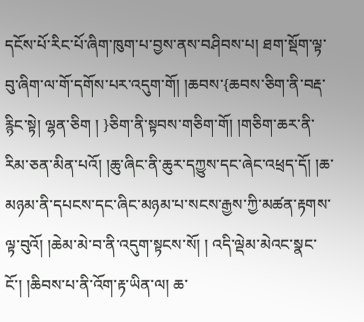དངོས་པོ་རིང་པོ་ཞིག་ཁུག་པ་བྱས་ནས་བཤིབས་པ། ཐག་སྡོག་ལྟ་བུ་ཞིག་ལ་གོ་དགོས་པར་འདུག་གོ། །ཆབས་{ཆབས་ཅིག་ནི་བརྡ་རྙིང་སྟེ། ལྷན་ཅིག ། }ཅིག་ནི་སྟབས་གཅིག་གོ། །གཅིག་ཆར་ནི་རིམ་ཅན་མིན་པའོ། །ཆུ་ཞིང་ནི་ཆུར་དཀྱུས་དང་ཞེང་འཕྲད་དོ། །ཆ་མཉམ་ནི་དཔངས་དང་ཞིང་མཉམ་པ་སངས་རྒྱས་ཀྱི་མཚན་རྟགས་ལྟ་བུའོ། །ཆེམ་མེ་བ་ནི་འདུག་སྟངས་སོ། ། འདི་ལྡེམ་མེའང་སྣང་ངོ་། །ཆིབས་པ་ནི་འོག་རྟ་ཡིན་ལ། ཆ་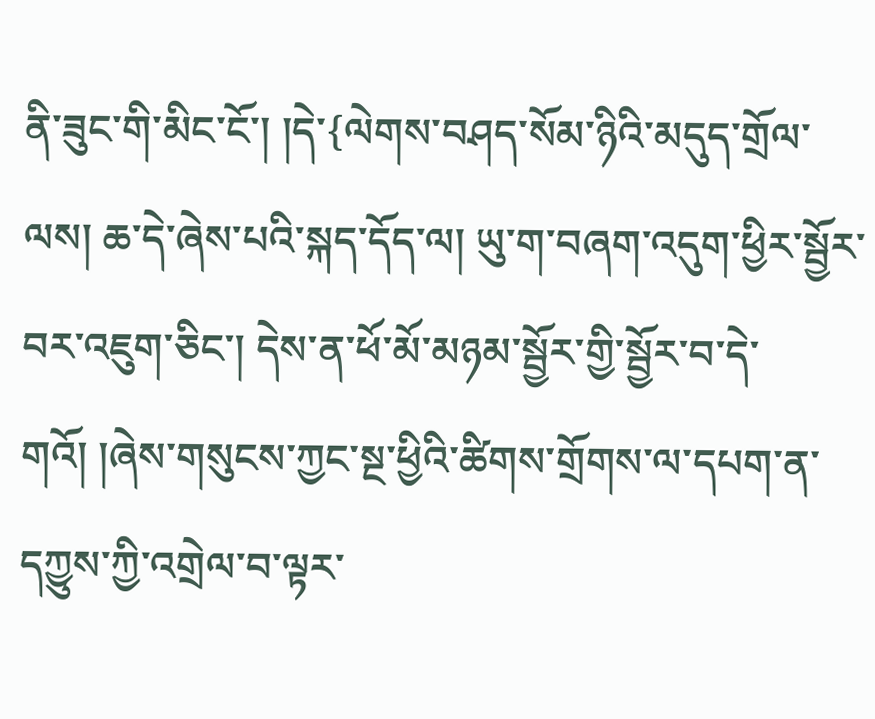ནི་ཟུང་གི་མིང་ངོ་། །དེ་{ལེགས་བཤད་སོམ་ཉིའི་མདུད་གྲོལ་ལས། ཆ་དེ་ཞེས་པའི་སྐད་དོད་ལ། ཡུ་ག་བཞག་འདུག་ཕྱིར་སྦྱོར་བར་འཇུག་ཅིང་། དེས་ན་ཕོ་མོ་མཉམ་སྦྱོར་གྱི་སྦྱོར་བ་དེ་གའོ། །ཞེས་གསུངས་ཀྱང་སྔ་ཕྱིའི་ཚིགས་གྲོགས་ལ་དཔག་ན་དཀྱུས་ཀྱི་འགྲེལ་བ་ལྟར་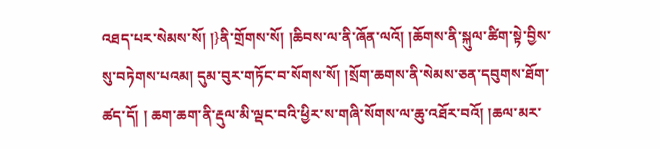འཐད་པར་སེམས་སོ། །}ནི་གྲོགས་སོ། །ཆིབས་ལ་ནི་ཞོན་ལའོ། །ཆོགས་ནི་སྐུལ་ཚིག་སྟེ་བྱིས་སུ་བཏེགས་པའམ། དུམ་བུར་གཏོང་བ་སོགས་སོ། །སྲོག་ཆགས་ནི་སེམས་ཅན་དབུགས་ཐོག་ཚད་དོ། ། ཆག་ཆག་ནི་རྡུལ་མི་ལྡང་བའི་ཕྱིར་ས་གཞི་སོགས་ལ་ཆུ་འཐོར་བའོ། །ཆལ་མར་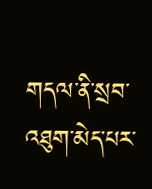གདལ་ནི་སྲབ་འཐུག་མེད་པར་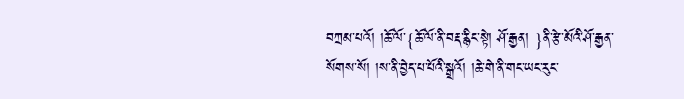བཀྲམ་པའོ། །ཆོ་ལོ་{ཆོ་ལོ་ནི་བརྡ་རྙིང་སྟེ། ཤོ་རྒྱན། }ནི་རྩེ་མོའི་ཤོ་རྒྱན་སོགས་སོ། །ས་ནི་བྱེད་པ་པོའི་སྒྲའོ། །ཆེ་གེ་ནི་གང་ཡང་རུང་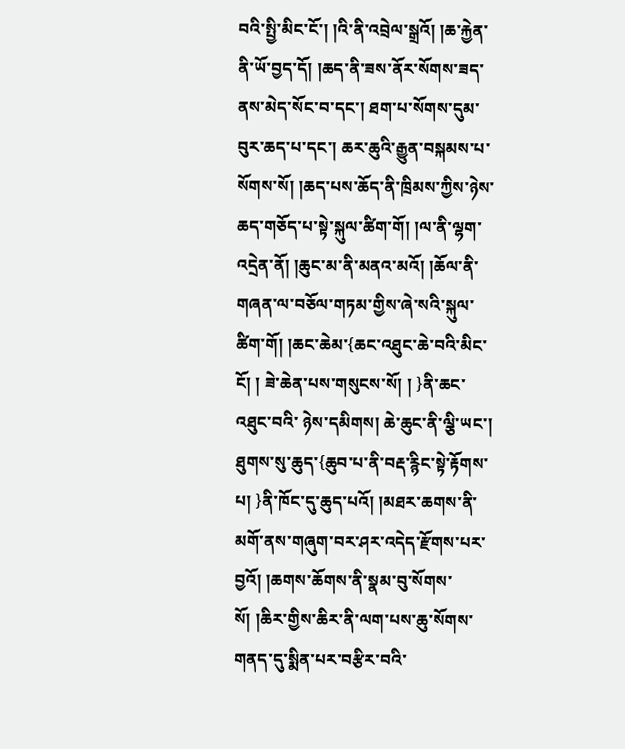བའི་སྤྱི་མིང་ངོ་། །འི་ནི་འབྲེལ་སྒྲའོ། །ཆ་རྐྱེན་ནི་ཡོ་བྱད་དོ། །ཆད་ནི་ཟས་ནོར་སོགས་ཟད་ནས་མེད་སོང་བ་དང་། ཐག་པ་སོགས་དུམ་བུར་ཆད་པ་དང་། ཆར་ཆུའི་རྒྱུན་བསྐམས་པ་སོགས་སོ། །ཆད་པས་ཆོད་ནི་ཁྲིམས་ཀྱིས་ཉེས་ཆད་གཅོད་པ་སྟེ་སྐུལ་ཚིག་གོ། །ལ་ནི་ལྷག་འདྲེན་ནོ། །ཆུང་མ་ནི་མནའ་མའོ། །ཆོལ་ནི་གཞན་ལ་བཅོལ་གཏམ་གྱིས་ཞེ་སའི་སྐུལ་ཚིག་གོ། །ཆང་ཆེམ་{ཆང་འཐུང་ཆེ་བའི་མིང་ངོ། ། ཟེ་ཆེན་པས་གསུངས་སོ། ། }ནི་ཆང་འཐུང་བའི་ ཉེས་དམིགས། ཆེ་ཆུང་ནི་ལྕི་ཡང་། ཐུགས་སུ་ཆུད་{ཆུབ་པ་ནི་བརྡ་རྙིང་སྟེ་རྟོགས་པ། }ནི་ཁོང་དུ་ཆུད་པའོ། །མཐར་ཆགས་ནི་མགོ་ནས་གཞུག་བར་ཤར་འདེད་རྫོགས་པར་བྱའོ། །ཆགས་ཆོགས་ནི་སྣམ་བུ་སོགས་སོ། །ཆིར་གྱིས་ཆིར་ནི་ལག་པས་ཆུ་སོགས་གནད་དུ་སྨིན་པར་བརྩིར་བའི་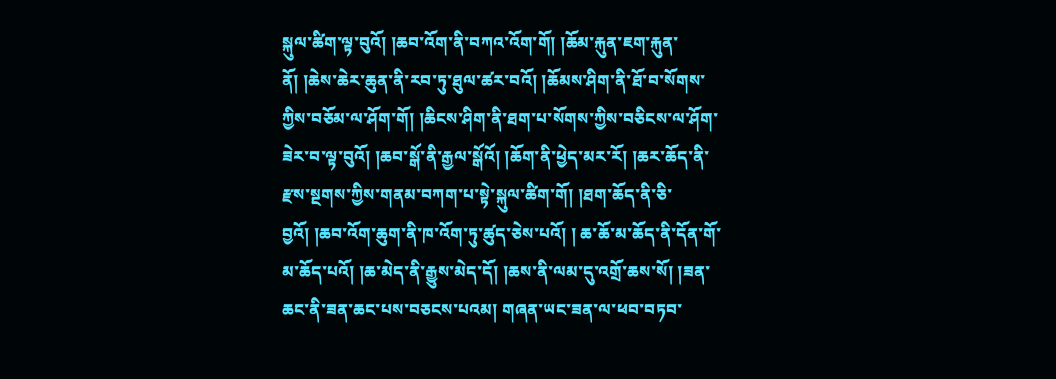སྐུལ་ཚིག་ལྟ་བུའོ། །ཆབ་འོག་ནི་བཀའ་འོག་གོ། །ཆོམ་རྐུན་ཇག་རྐུན་ནོ། །ཆེས་ཆེར་ཆུན་ནི་རབ་ཏུ་ཐུལ་ཚར་བའོ། །ཆོམས་ཤིག་ནི་ཐོ་བ་སོགས་ཀྱིས་བཅོམ་ལ་ཤོག་གོ། །ཆིངས་ཤིག་ནི་ཐག་པ་སོགས་ཀྱིས་བཅིངས་ལ་ཤོག་ཟེར་བ་ལྟ་བུའོ། །ཆབ་སྒོ་ནི་རྒྱལ་སྒོའོ། །ཆོག་ནི་ཕྱེད་མར་རོ། །ཆར་ཆོད་ནི་རྫས་སྔགས་ཀྱིས་གནམ་བཀག་པ་སྟེ་སྐུལ་ཚིག་གོ། །ཐག་ཆོད་ནི་ཅི་བྱའོ། །ཆབ་འོག་ཆུག་ནི་ཁ་འོག་ཏུ་ཚུད་ཅེས་པའོ། ། ཆ་ཆོ་མ་ཆོད་ནི་དོན་གོ་མ་ཆོད་པའོ། །ཆ་མེད་ནི་རྒྱུས་མེད་དོ། །ཆས་ནི་ལམ་དུ་འགྲོ་ཆས་སོ། །ཟན་ཆང་ནི་ཟན་ཆང་པས་བཅངས་པའམ། གཞན་ཡང་ཟན་ལ་ཕབ་བཏབ་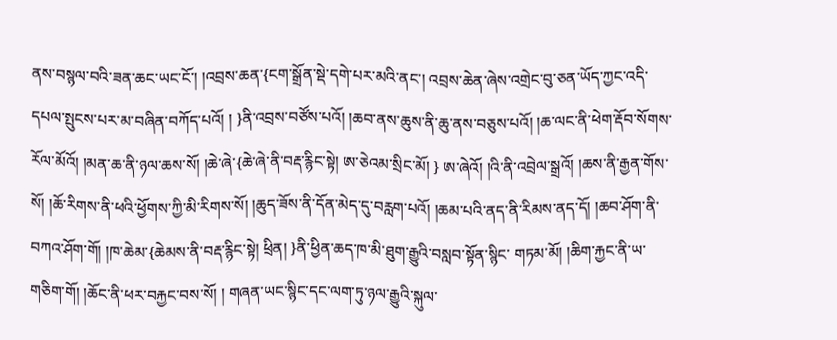ནས་བསྙལ་བའི་ཟན་ཆང་ཡང་ངོ་། །འབྲས་ཆན་{ངག་སྒྲོན་སྡེ་དགེ་པར་མའི་ནང་། འབྲས་ཆེན་ཞེས་འགྲེང་བུ་ཅན་ཡོད་ཀྱང་འདི་དཔལ་སྤུངས་པར་མ་བཞིན་བཀོད་པའོ། ། }ནི་འབྲས་བཙོས་པའོ། །ཆབ་ནས་ཆུས་ནི་ཆུ་ནས་བཅུས་པའོ། །ཆ་ལང་ནི་ཕེག་རྡོབ་སོགས་རོལ་མོའོ། །མན་ཆ་ནི་ཉལ་ཆས་སོ། །ཆེ་ཞེ་{ཆེ་ཞེ་ནི་བརྡ་རྙིང་སྟེ། ཨ་ཅེའམ་སྲིང་མོ། } ཨ་ཞེའོ། །འི་ནི་འབྲེལ་སྒྲའོ། །ཆས་ནི་རྒྱན་གོས་སོ། །ཆོ་རིགས་ནི་ཕའི་ཕྱོགས་ཀྱི་མི་རིགས་སོ། །ཆུད་ཟོས་ནི་དོན་མེད་དུ་བརླག་པའོ། །ཆམ་པའི་ནད་ནི་རིམས་ནད་དོ། །ཆབ་ཤོག་ནི་བཀའ་ཤོག་གོ། །ཁ་ཆེམ་{ཆེམས་ནི་བརྡ་རྙིང་སྟེ། ཕྲིན། }ནི་ཕྱིན་ཆད་ཁ་མི་ཐུག་རྒྱུའི་བསླབ་སྟོན་སྙིང་ གཏམ་མོ། །ཆིག་རྐྱང་ནི་ཡ་གཅིག་གོ། །ཆོང་ནི་ཕར་བརྐྱང་བས་སོ། ། གཞན་ཡང་སྙིང་དང་ལག་ཏུ་ཉལ་རྒྱུའི་སྐུལ་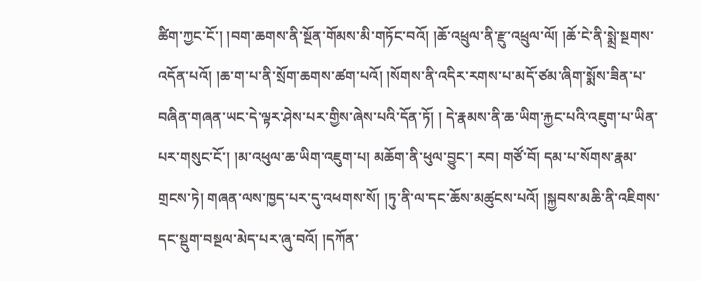ཚིག་ཀྱང་ངོ་། །བག་ཆགས་ནི་སྔོན་གོམས་མི་གཏོང་བའོ། །ཆོ་འཕྲུལ་ནི་རྫུ་འཕྲུལ་ལོ། །ཆོ་ངེ་ནི་སྨྲེ་སྔགས་འདོན་པའོ། །ཆ་ག་པ་ནི་སྲོག་ཆགས་ཚག་པའོ། །སོགས་ནི་འདིར་རགས་པ་མདོ་ཙམ་ཞིག་སྨོས་ཟིན་པ་བཞིན་གཞན་ཡང་དེ་ལྟར་ཤེས་པར་གྱིས་ཞེས་པའི་དོན་ཏོ། ། དེ་རྣམས་ནི་ཆ་ཡིག་རྐྱང་པའི་འཇུག་པ་ཡིན་པར་གསུང་ངོ་། །མ་འཕུལ་ཆ་ཡིག་འཇུག་པ། མཆོག་ནི་ཕུལ་བྱུང་། རབ། གཙོ་བོ། དམ་པ་སོགས་རྣམ་གྲངས་ཏེ། གཞན་ལས་ཁྱད་པར་དུ་འཕགས་སོ། །ཏུ་ནི་ལ་དང་ཆོས་མཚུངས་པའོ། །སྐྱབས་མཆི་ནི་འཇིགས་དང་སྡུག་བསྔལ་མེད་པར་ཞུ་བའོ། །དཀོན་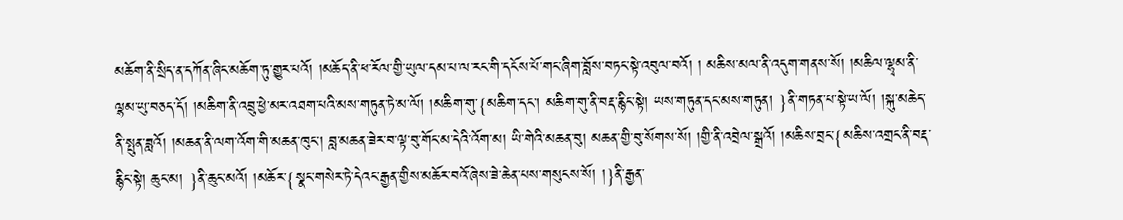མཆོག་ནི་སྲིད་ན་དཀོན་ཞིང་མཆོག་ཏུ་གྱུར་པའོ། །མཆོད་ནི་ཕ་རོལ་གྱི་ཡུལ་དམ་པ་ལ་རང་གི་དངོས་པོ་གང་ཞིག་བློས་བཏང་སྟེ་འབུལ་བའོ། ། མཆིས་མལ་ནི་འདུག་གནས་སོ། །མཆིལ་ལྷྭམ་ནི་ལྷམ་ཡུ་བཅད་དོ། །མཆིག་ནི་འབྲུ་ཕྱེ་མར་འཐག་པའི་མས་གཏུན་ཏེ་མ་ལོ། །མཆིག་གུ་{མཆིག་དང་། མཆིག་གུ་ནི་བརྡ་རྙིང་སྟེ། ཡས་གཏུན་དང་མས་གཏུན། }ནི་གཏན་པ་སྟེ་ཡ་ལོ། །སྐུ་མཆེད་ནི་སྤུན་ཟླའོ། །མཆན་ནི་ལག་འོག་གི་མཆན་ཁུང་། བླ་མཆན་ཟེར་བ་ལྟ་བུ་གོང་མ་དེའི་འོག་མ། ཡི་གེའི་མཆན་བུ། མཆན་གྱི་བུ་སོགས་སོ། །གྱི་ནི་འབྲེལ་སྒྲའོ། །མཆིས་བྲང་{མཆིས་འགྲང་ནི་བརྡ་རྙིང་སྟེ། ཆུང་མ། }ནི་ཆུང་མའོ། །མཆོར་{སྣང་གསེར་ཏེ་དེའང་རྒྱན་གྱིས་མཆོར་བའོ་ཞེས་ཟེ་ཆེན་པས་གསུངས་སོ། །}ནི་རྒྱན་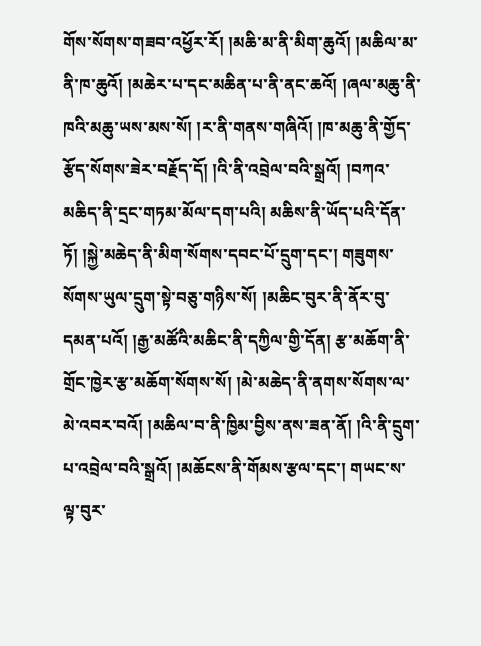གོས་སོགས་གཟབ་འཕྱོར་རོ། །མཆི་མ་ནི་མིག་ཆུའོ། །མཆིལ་མ་ནི་ཁ་ཆུའོ། །མཆེར་པ་དང་མཆིན་པ་ནི་ནང་ཆའོ། །ཞལ་མཆུ་ནི་ཁའི་མཆུ་ཡས་མས་སོ། །ར་ནི་གནས་གཞིའོ། །ཁ་མཆུ་ནི་གྱོད་རྩོད་སོགས་ཟེར་བརྗོད་དོ། །འི་ནི་འབྲེལ་བའི་སྒྲའོ། །བཀའ་མཆིད་ནི་དྲང་གཏམ་མོལ་དག་པའི། མཆིས་ནི་ཡོད་པའི་དོན་ཏོ། །སྐྱེ་མཆེད་ནི་མིག་སོགས་དབང་པོ་དྲུག་དང་། གཟུགས་སོགས་ཡུལ་དྲུག་སྟེ་བཅུ་གཉིས་སོ། །མཆིང་བུར་ནི་ནོར་བུ་དམན་པའོ། །རྒྱ་མཚོའི་མཆིང་ནི་དཀྱིལ་གྱི་དོན། རྩ་མཆོག་ནི་གྲོང་ཁྱེར་རྩ་མཆོག་སོགས་སོ། །མེ་མཆེད་ནི་ནགས་སོགས་ལ་མེ་འབར་བའོ། །མཆིལ་བ་ནི་ཁྱིམ་བྱིས་ནས་ཟན་ནོ། །འི་ནི་དྲུག་པ་འབྲེལ་བའི་སྒྲའོ། །མཆོངས་ནི་གོམས་རྩལ་དང་། གཡང་ས་ལྟ་བུར་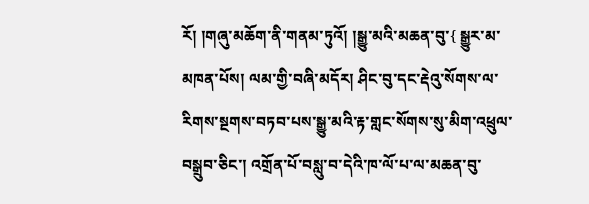རོ། །གཞུ་མཆོག་ནི་གནམ་ཏུའོ། །སྒྱུ་མའི་མཆན་བུ་{ སྒྱུར་མ་མཁན་པོས། ལམ་གྱི་བཞི་མདོར། ཤིང་བུ་དང་རྡེའུ་སོགས་ལ་རིགས་སྔགས་བཏབ་པས་སྒྱུ་མའི་རྟ་གླང་སོགས་སུ་མིག་འཕྲུལ་བསྒྲུབ་ཅིང་། འགྲོན་པོ་བསླུ་བ་དེའི་ཁ་ལོ་པ་ལ་མཆན་བུ་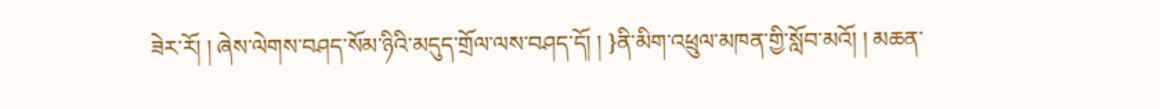ཟེར་རོ། ། ཞེས་ལེགས་བཤད་སོམ་ཉིའི་མདུད་གྲོལ་ལས་བཤད་དོ། ། }ནི་མིག་འཕྲུལ་མཁན་གྱི་སློབ་མའོ། ། མཆན་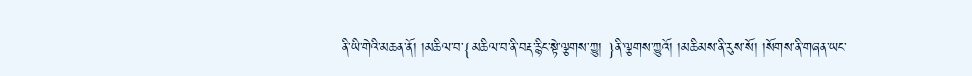ནི་ཡི་གེའི་མཆན་ནོ། །མཆིལ་བ་{མཆིལ་བ་ནི་བརྡ་རྙིང་སྟེ་ལྕགས་ཀྱུ། }ནི་ལྕགས་ཀྱུའོ། །མཆིམས་ནི་རུས་སོ། །སོགས་ནི་གཞན་ཡང་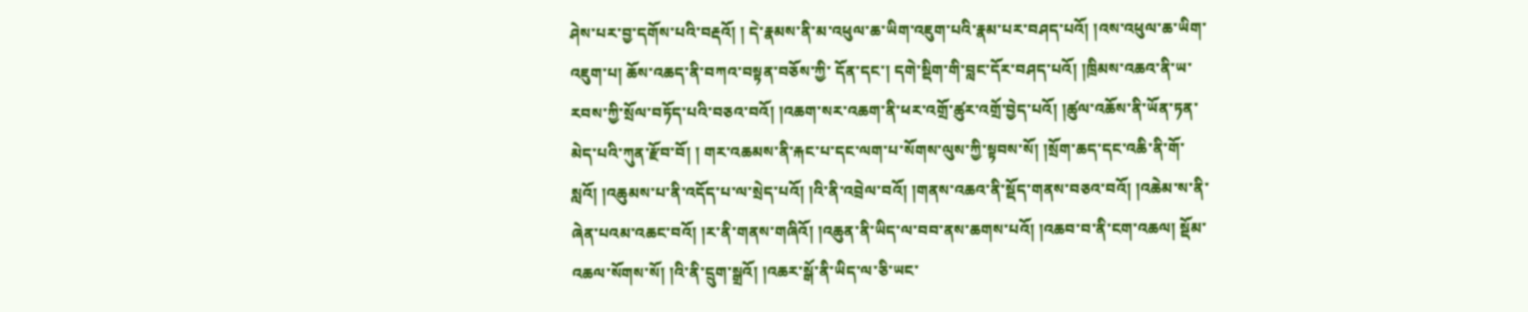ཤེས་པར་བྱ་དགོས་པའི་བརྡའོ། ། དེ་རྣམས་ནི་མ་འཕུལ་ཆ་ཡིག་འཇུག་པའི་རྣམ་པར་བཤད་པའོ། །འས་འཕུལ་ཆ་ཡིག་འཇུག་པ། ཆོས་འཆད་ནི་བཀའ་བསྟན་བཅོས་ཀྱི་ དོན་དང་། དགེ་སྡིག་གི་བླང་དོར་བཤད་པའོ། །ཁྲིམས་འཆའ་ནི་ཡ་རབས་ཀྱི་སྲོལ་བཏོད་པའི་བཅའ་བའོ། །འཆག་སར་འཆག་ནི་ཕར་འགྲོ་ཚུར་འགྲོ་བྱེད་པའོ། །ཚུལ་འཆོས་ནི་ཡོན་ཏན་མེད་པའི་ཀུན་རྫོབ་བོ། ། གར་འཆམས་ནི་རྐང་པ་དང་ལག་པ་སོགས་ལུས་ཀྱི་སྟབས་སོ། །སྲོག་ཆད་དང་འཆི་ནི་གོ་སླའོ། །འཆུམས་པ་ནི་འདོད་པ་ལ་སྲེད་པའོ། །འི་ནི་འབྲེལ་བའོ། །གནས་འཆའ་ནི་སྡོད་གནས་བཅའ་བའོ། །འཆེམ་ས་ནི་ཞེན་པའམ་འཆང་བའོ། །ར་ནི་གནས་གཞིའོ། །འཆུན་ནི་ཡིད་ལ་བབ་ནས་ཆགས་པའོ། །འཆབ་བ་ནི་ངག་འཆལ། སྡོམ་འཆལ་སོགས་སོ། །འི་ནི་དྲུག་སྒྲའོ། །འཆར་སྒོ་ནི་ཡིད་ལ་ཅི་ཡང་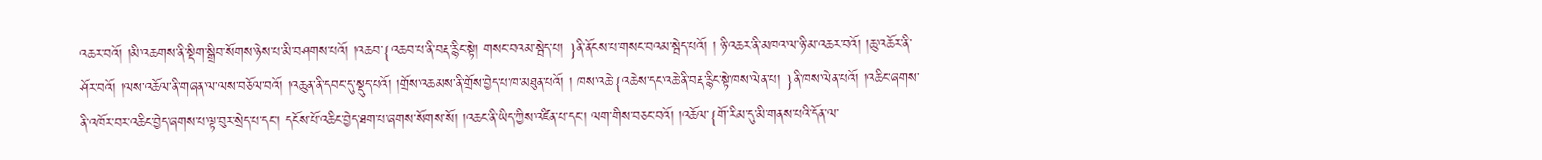འཆར་བའོ། །མི་འཆགས་ནི་སྡིག་སྒྲིབ་སོགས་ཉེས་པ་མི་བཤགས་པའོ། །འཆབ་{འཆབ་པ་ནི་བརྡ་རྙིང་སྟེ། གསང་བའམ་སྦེད་པ། }ནི་ནོངས་པ་གསང་བའམ་སྦེད་པའོ། ། ཉི་འཆར་ནི་མཁའ་ལ་ཉི་མ་འཆར་བའོ། །ཆུ་འཆོར་ནི་ཤོར་བའོ། །ལས་འཆོལ་ནི་གཞན་ལ་ལས་བཅོལ་བའོ། །འཆུན་ནི་དབང་དུ་སྡུད་པའོ། །གྲོས་འཆམས་ནི་གྲོས་བྱེད་པ་ཁ་མཐུན་པའོ། ། ཁས་འཆེ་{འཆེས་དང་འཆེ་ནི་བརྡ་རྙིང་སྟེ་ཁས་ལེན་པ། }ནི་ཁས་ལེན་པའོ། །འཆིང་ཞགས་ནི་འཁོར་བར་འཆིང་བྱེད་ཞགས་པ་ལྟ་བུར་སྲེད་པ་དང་། དངོས་པོ་འཆིང་བྱེད་ཐག་པ་ཞགས་སོགས་སོ། །འཆང་ནི་ཡིད་ཀྱིས་འཛིན་པ་དང་། ལག་གིས་བཅང་བའོ། །འཆོལ་{གོ་རིམ་དུ་མི་གནས་པའི་དོན་ལ་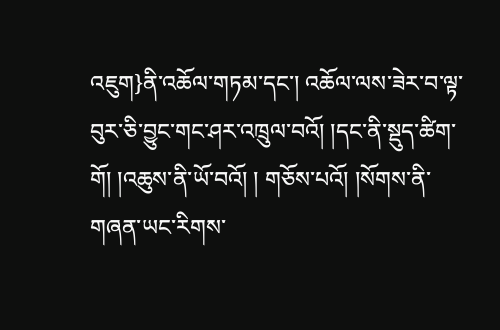འཇུག}ནི་འཆོལ་གཏམ་དང་། འཆོལ་ལས་ཟེར་བ་ལྟ་བུར་ཅི་བྱུང་གང་ཤར་འཁྲུལ་བའོ། །དང་ནི་སྡུད་ཚིག་གོ། །འཆུས་ནི་ཡོ་བའོ། ། གཅོས་པའོ། །སོགས་ནི་གཞན་ཡང་རིགས་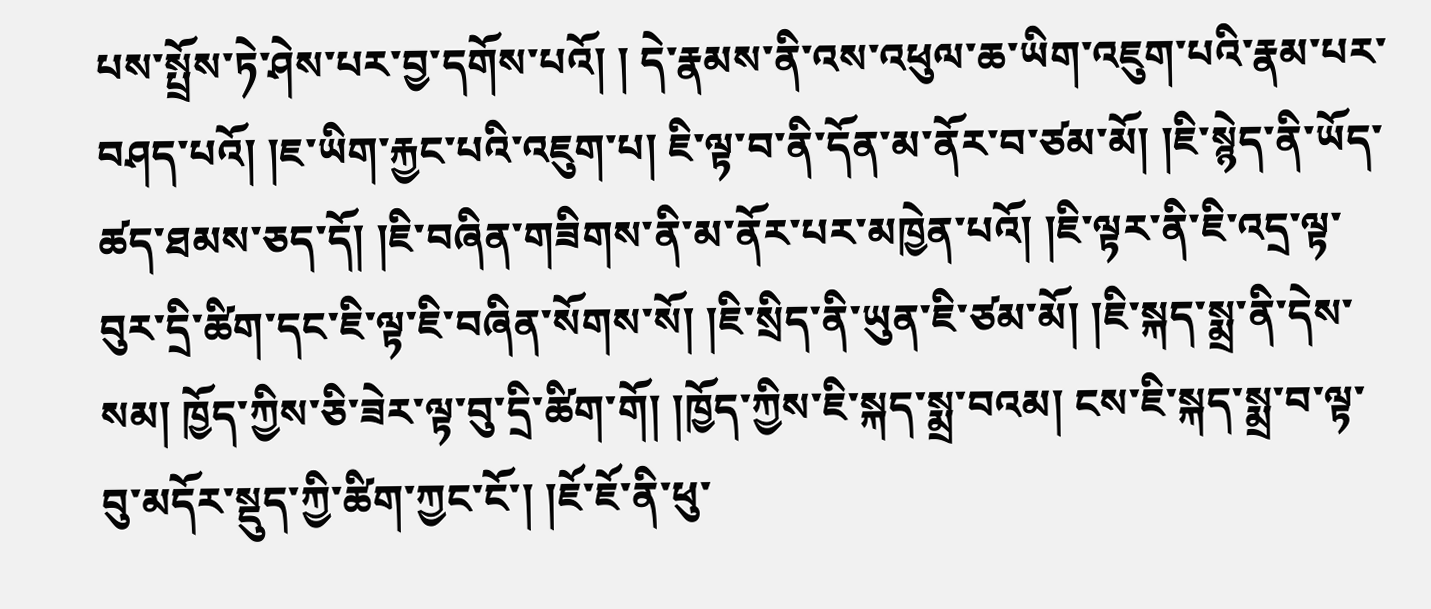པས་སྤྲོས་ཏེ་ཤེས་པར་བྱ་དགོས་པའོ། ། དེ་རྣམས་ནི་འས་འཕུལ་ཆ་ཡིག་འཇུག་པའི་རྣམ་པར་བཤད་པའོ། །ཇ་ཡིག་རྐྱང་པའི་འཇུག་པ། ཇི་ལྟ་བ་ནི་དོན་མ་ནོར་བ་ཙམ་མོ། །ཇི་སྙེད་ནི་ཡོད་ཚད་ཐམས་ཅད་དོ། །ཇི་བཞིན་གཟིགས་ནི་མ་ནོར་པར་མཁྱེན་པའོ། །ཇི་ལྟར་ནི་ཇི་འདྲ་ལྟ་བུར་དྲི་ཚིག་དང་ཇི་ལྟ་ཇི་བཞིན་སོགས་སོ། །ཇི་སྲིད་ནི་ཡུན་ཇི་ཙམ་མོ། །ཇི་སྐད་སྨྲ་ནི་དེས་སམ། ཁྱོད་ཀྱིས་ཅི་ཟེར་ལྟ་བུ་དྲི་ཚིག་གོ། །ཁྱོད་ཀྱིས་ཇི་སྐད་སྨྲ་བའམ། ངས་ཇི་སྐད་སྨྲ་བ་ལྟ་བུ་མདོར་སྡུད་ཀྱི་ཚིག་ཀྱང་ངོ་། །ཇོ་ཇོ་ནི་ཕུ་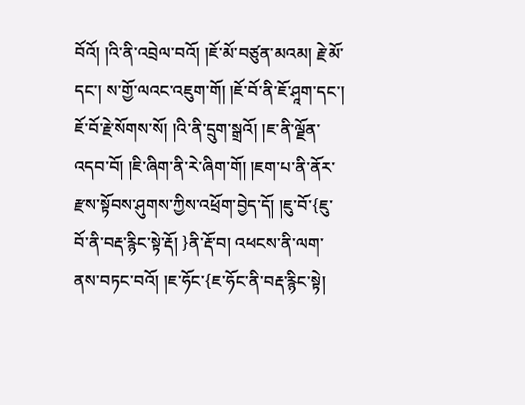བོའོ། །འི་ནི་འབྲེལ་བའོ། །ཇོ་མོ་བཙུན་མའམ། རྗེ་མོ་དང་། ས་གྱོ་ལའང་འཇུག་གོ། །ཇོ་བོ་ནི་ཇོ་ཤཱག་དང་། ཇོ་བོ་རྗེ་སོགས་སོ། །འི་ནི་དྲུག་སྒྲའོ། །ཇ་ནི་ལྗོན་འདབ་བོ། །ཇི་ཞིག་ནི་རེ་ཞིག་གོ། །ཇག་པ་ནི་ནོར་རྫས་སྟོབས་ཤུགས་ཀྱིས་འཕྲོག་བྱེད་དོ། །ཇུ་བོ་{ཇུ་བོ་ནི་བརྡ་རྙིང་སྟེ་རྡོ། }ནི་རྡོ་བ། འཕངས་ནི་ལག་ནས་བཏང་བའོ། །ཇ་ཧོང་{ཇ་ཧོང་ནི་བརྡ་རྙིང་སྟེ།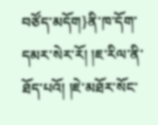བཙོད་མདོག}ནི་ཁ་དོག་དམར་སེར་རོ། །ཇ་རིལ་ནི་ཐོད་པའོ། །ཇེ་མཐོར་སོང་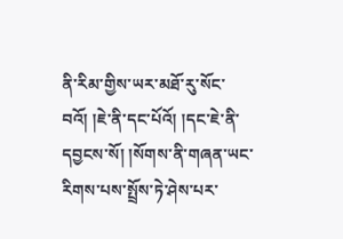ནི་རིམ་གྱིས་ཡར་མཐོ་རུ་སོང་བའོ། །ཇེ་ནི་དང་པོའོ། །དང་ཇེ་ནི་དབྱངས་སོ། །སོགས་ནི་གཞན་ཡང་རིགས་པས་སྤྲོས་ཏེ་ཤེས་པར་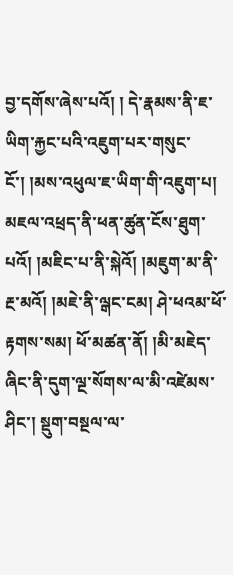བྱ་དགོས་ཞེས་པའོ། ། དེ་རྣམས་ནི་ཇ་ཡིག་རྐྱང་པའི་འཇུག་པར་གསུང་ངོ་། །མས་འཕུལ་ཇ་ཡིག་གི་འཇུག་པ། མཇལ་འཕྲད་ནི་ཕན་ཚུན་ངོས་ཐུག་པའོ། །མཇིང་པ་ནི་སྐེའོ། །མཇུག་མ་ནི་རྔ་མའོ། །མཇེ་ནི་ལྒང་ངམ། ཤེ་ཕའམ་ཕོ་རྟགས་སམ། ཕོ་མཚན་ནོ། །མི་མཇེད་ཞིང་ནི་དུག་ལྔ་སོགས་ལ་མི་འཛེམས་ཤིང་། སྡུག་བསྔལ་ལ་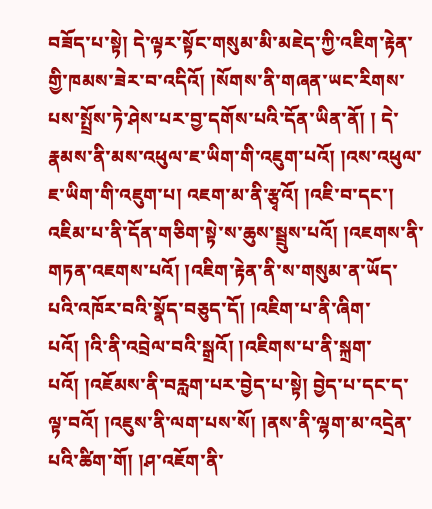བཟོད་པ་སྟེ། དེ་ལྟར་སྟོང་གསུམ་མི་མཇེད་ཀྱི་འཇིག་རྟེན་གྱི་ཁམས་ཟེར་བ་འདིའོ། །སོགས་ནི་གཞན་ཡང་རིགས་པས་སྤྲོས་ཏེ་ཤེས་པར་བྱ་དགོས་པའི་དོན་ཡིན་ནོ། ། དེ་རྣམས་ནི་མས་འཕུལ་ཇ་ཡིག་གི་འཇུག་པའོ། །འས་འཕུལ་ཇ་ཡིག་གི་འཇུག་པ། འཇག་མ་ནི་རྩྭའོ། །འཇི་བ་དང་། འཇིམ་པ་ནི་དོན་གཅིག་སྟེ་ས་ཆུས་སྦྲུས་པའོ། །འཇགས་ནི་གཏན་འཇགས་པའོ། །འཇིག་རྟེན་ནི་ས་གསུམ་ན་ཡོད་པའི་འཁོར་བའི་སྣོད་བཅུད་དོ། །འཇིག་པ་ནི་ཞིག་པའོ། །འི་ནི་འབྲེལ་བའི་སྒྲའོ། །འཇིགས་པ་ནི་སྐྲག་པའོ། །འཇོམས་ནི་བརླག་པར་བྱེད་པ་སྟེ། བྱེད་པ་དང་ད་ལྟ་བའོ། །འཇུས་ནི་ལག་པས་སོ། །ནས་ནི་ལྷག་མ་འདྲེན་པའི་ཚིག་གོ། །ཤ་འཇོག་ནི་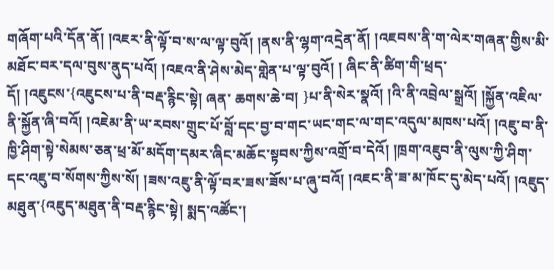གཞོག་པའི་དོན་ནོ། །འཇར་ནི་ལྟོ་བ་ས་ལ་ལྟ་བུའོ། །ནས་ནི་ལྷག་འདྲེན་ནོ། །འཇབས་ནི་ག་ལེར་གཞན་གྱིས་མི་མཐོང་བར་དལ་བུས་ནུད་པའོ། །འཇའ་ནི་ཤེས་མེད་གླེན་པ་ལྟ་བུའོ། ། ཞིང་ནི་ཚིག་གི་ཕྲད་དོ། །འཇུངས་{འཇུངས་པ་ནི་བརྡ་རྙིང་སྟེ། ཞན་ ཆགས་ཆེ་བ། }པ་ནི་སེར་སྣའོ། །འི་ནི་འབྲེལ་སྒྲའོ། །སྐྱོན་འཇིལ་ནི་སྐྱོན་ཞི་བའོ། །འཇེམ་ནི་ཡ་རབས་གྲུང་པོ་བློ་དང་བྱ་བ་གང་ཡང་གང་ལ་གང་འདུལ་མཁས་པའོ། །འཇུ་བ་ནི་ཁྱི་ཤིག་སྟེ་སེམས་ཅན་ཕྲ་མོ་མདོག་དམར་ཞིང་མཆོང་སྟབས་ཀྱིས་འགྲོ་བ་དེའོ། །ཁྲག་འཇུབ་ནི་ལུས་ཀྱི་ཤིག་དང་འཇུ་བ་སོགས་ཀྱིས་སོ། །ཟས་འཇུ་ནི་ལྟོ་བར་ཟས་ཟོས་པ་ཞུ་བའོ། །འཇང་ནི་ཟ་མ་ཁོང་དུ་མེད་པའོ། །འཇུད་མཐུན་{འཇུད་མཐུན་ནི་བརྡ་རྙིང་སྟེ། སྨད་འཚོང་།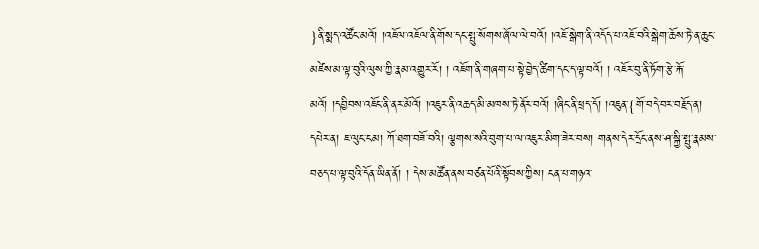}ནི་སྨད་འཚོང་མའོ། །འཇོལ་འཇོལ་ནི་གོས་དང་སྤུ་སོགས་ཞོལ་ལེ་བའོ། །འཇོ་སྒེག་ནི་འདོད་པ་འཇོ་བའི་སྒེག་ཆོས་ཏེ་ན་ཆུང་མཛེས་མ་ལྟ་བུའི་ལུས་ཀྱི་རྣམ་འགྱུར་རོ། ། འཇོག་ནི་གཞག་པ་སྟེ་བྱེད་ཚིག་དང་ད་ལྟ་བའོ། ། འཇོར་བུ་ནི་ཏོག་རྩེ་རྐོ་མའོ། །དབྱིབས་འཇོང་ནི་ནར་མོའོ། །འཇུར་ནི་འཆད་མི་མཁས་ཏེ་ནོར་བའོ། །ཞིང་ནི་ཕྲད་དོ། །འཇུན་{གོ་བདེ་བར་བརྗོད་ན། དཔེར་ན། ཇ་ལུང་ངམ། ཀོ་ཐག་བཟོ་བའི། ལྕགས་སའི་བུག་པ་ལ་འཇུར་མིག་ཟེར་བས། གནས་དེར་དྲོང་ནས་ཤ་སྐྱི་སྤུ་རྣམས་བཅད་པ་ལྟ་བུའི་དོན་ཡིན་ནོ། ། དེས་མཚོན་ནས་བཙན་པོའི་སྟོབས་ཀྱིས། ངན་པ་གཉའ་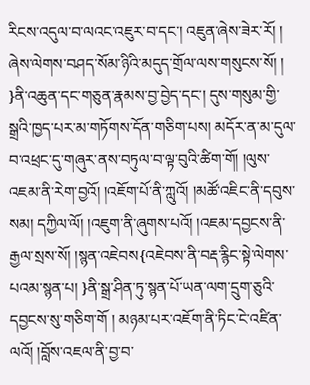རིངས་འདུལ་བ་ལའང་འཇུར་བ་དང་། འཇུན་ཞེས་ཟེར་རོ། ། ཞེས་ལེགས་བཤད་སོམ་ཉིའི་མདུད་གྲོལ་ལས་གསུངས་སོ། ། }ནི་འཆུན་དང་གཅུན་རྣམས་བྱ་བྱེད་དང་། དུས་གསུམ་གྱི་སྒྲའི་ཁྱད་པར་མ་གཏོགས་དོན་གཅིག་པས། མདོར་ན་མ་དུལ་བ་འཕྲང་དུ་གཞུར་ནས་བཏུལ་བ་ལྟ་བུའི་ཚིག་གོ། །ལུས་འཇམ་ནི་རེག་བྱའོ། །འཇོག་པོ་ནི་ཀླུའོ། །མཚོ་འཇིང་ནི་དབུས་སམ། དཀྱིལ་ལོ། །འཇུག་ནི་ཞུགས་པའོ། །འཇམ་དབྱངས་ནི་རྒྱལ་སྲས་སོ། །སྙན་འཇེབས{འཇེབས་ནི་བརྡ་རྙིང་སྟེ་ལེགས་པའམ་སྙན་པ། }ནི་སྒྲ་ཤིན་ཏུ་སྙན་པོ་ཡན་ལག་དྲུག་ཅུའི་དབྱངས་སུ་གཅིག་གོ ། མཉམ་པར་འཇོག་ནི་ཏིང་ངེ་འཛིན་ལའོ། །བློས་འཇལ་ནི་བྱ་བ་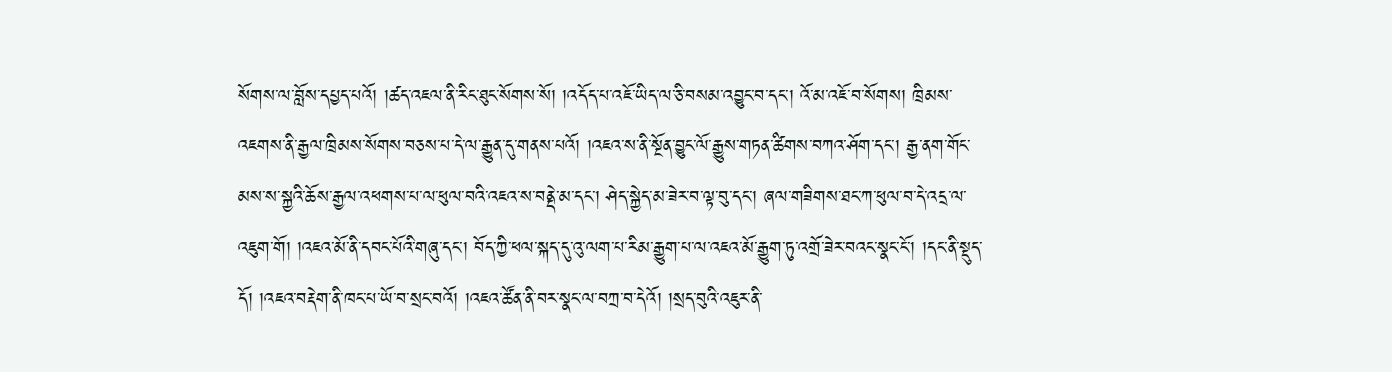སོགས་ལ་བློས་དཔྱད་པའོ། །ཚད་འཇལ་ནི་རིང་ཐུང་སོགས་སོ། །འདོད་པ་འཇོ་ཡིད་ལ་ཅི་བསམ་འབྱུང་བ་དང་། འོ་མ་འཇོ་བ་སོགས། ཁྲིམས་འཇགས་ནི་རྒྱལ་ཁྲིམས་སོགས་བཅས་པ་དེ་ལ་རྒྱུན་དུ་གནས་པའོ། །འཇའ་ས་ནི་སྔོན་བྱུང་ལོ་རྒྱུས་གཏན་ཚིགས་བཀའ་ཤོག་དང་། རྒྱ་ནག་གོང་མས་ས་སྐྱའི་ཆོས་རྒྱལ་འཕགས་པ་ལ་ཕུལ་བའི་འཇའ་ས་བནྡེ་མ་དང་། ཤེད་སྐྱེད་མ་ཟེར་བ་ལྟ་བུ་དང་། ཞལ་གཟིགས་ཐང་ཀ་ཕུལ་བ་དེ་འདྲ་ལ་འཇུག་གོ། །འཇའ་མོ་ནི་དབང་པོའི་གཞུ་དང་། བོད་ཀྱི་ཕལ་སྐད་དུ་འུ་ལག་པ་རིམ་རྒྱུག་པ་ལ་འཇའ་མོ་རྒྱུག་ཏུ་འགྲོ་ཟེར་བའང་སྣང་ངོ་། །དང་ནི་སྡུད་དོ། །འཇའ་བརྡེག་ནི་ཁང་པ་ཡོ་བ་སྲང་བའོ། །འཇའ་ཚོན་ནི་བར་སྣང་ལ་བཀྲ་བ་དེའོ། །སྲད་བུའི་འཇུར་ནི་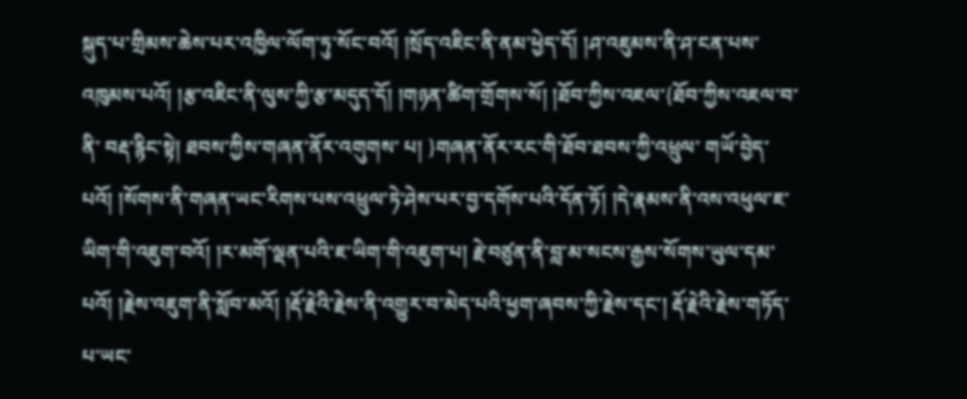སྐུད་པ་གྲིམས་ཆེས་པར་འཁྱིལ་ལོག་ཏུ་སོང་བའོ། །སྲོད་འཇིང་ནི་ནམ་ཕྱེད་དོ། །ཤ་འཇུམས་ནི་ཤ་ངན་པས་འཁུམས་པའོ། །རྩ་འཇིང་ནི་ལུས་ཀྱི་རྩ་མདུད་དོ། །གཉན་ཚིག་གྲོགས་སོ། །ཐོབ་ཀྱིས་འཇལ་{ཐོབ་ཀྱིས་འཇལ་བ་ནི་ བརྡ་རྙིང་སྟེ། ཐབས་ཀྱིས་གཞན་ནོར་འགུགས་ པ། }གཞན་ནོར་རང་གི་ཐོབ་ཐབས་ཀྱི་འཕྲུལ་ གཡོ་བྱེད་པའོ། །སོགས་ནི་གཞན་ཡང་རིགས་པས་འཕྲུལ་ཏེ་ཤེས་པར་བྱ་དགོས་པའི་དོན་ཏོ། །དེ་རྣམས་ནི་འས་འཕུལ་ཇ་ཡིག་གི་འཇུག་བའོ། །ར་མགོ་ལྡན་པའི་ཇ་ཡིག་གི་འཇུག་པ། རྗེ་བཙུན་ནི་བླ་མ་སངས་རྒྱས་སོགས་ཡུལ་དམ་པའོ། །རྗེས་འཇུག་ནི་སློབ་མའོ། །རྡོ་རྗེའི་རྗེས་ནི་འགྱུར་བ་མེད་པའི་ཕྱག་ཞབས་ཀྱི་རྗེས་དང་། རྡོ་རྗེའི་རྗེས་གཏོད་པ་ཡང་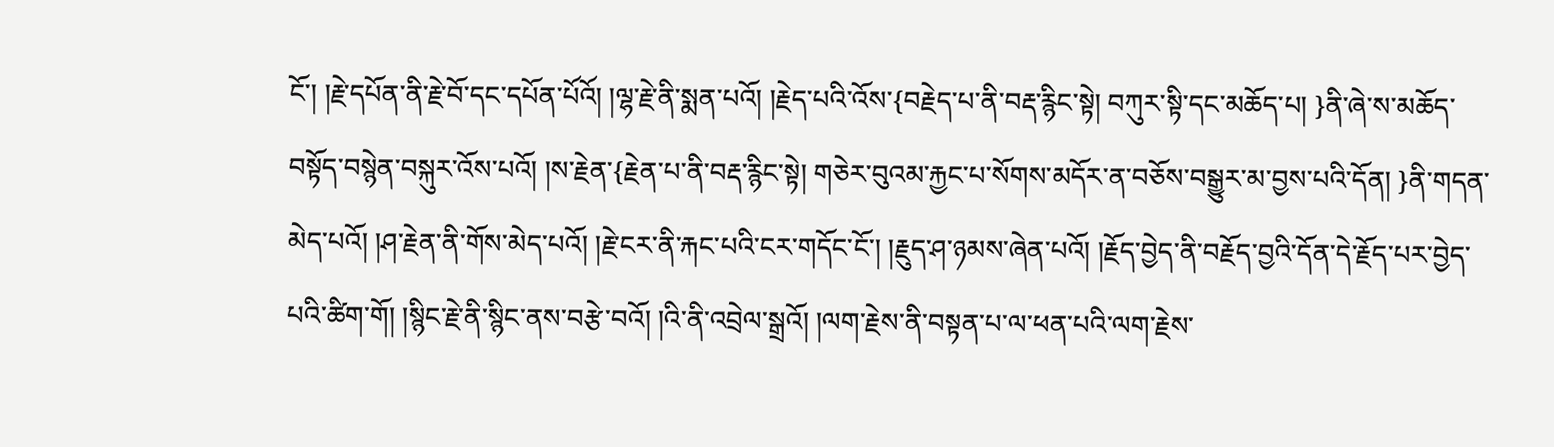ངོ་། །རྗེ་དཔོན་ནི་རྗེ་བོ་དང་དཔོན་པོའོ། །ལྷ་རྗེ་ནི་སྨན་པའོ། །རྗེད་པའི་འོས་{བརྗེད་པ་ནི་བརྡ་རྙིང་སྟེ། བཀུར་སྟི་དང་མཆོད་པ། }ནི་ཞེ་ས་མཆོད་བསྟོད་བསྙེན་བསྐུར་འོས་པའོ། །ས་རྗེན་{རྗེན་པ་ནི་བརྡ་རྙིང་སྟེ། གཅེར་བུའམ་རྐྱང་པ་སོགས་མདོར་ན་བཅོས་བསྒྱུར་མ་བྱས་པའི་དོན། }ནི་གདན་མེད་པའོ། །ཤ་རྗེན་ནི་གོས་མེད་པའོ། །རྗེ་ངར་ནི་རྐང་པའི་ངར་གདོང་ངོ་། །རྗུད་ཤ་ཉམས་ཞེན་པའོ། །རྗོད་བྱེད་ནི་བརྗོད་བྱའི་དོན་དེ་རྗོད་པར་བྱེད་པའི་ཚིག་གོ། །སྙིང་རྗེ་ནི་སྙིང་ནས་བརྩེ་བའོ། །འི་ནི་འབྲེལ་སྒྲའོ། །ལག་རྗེས་ནི་བསྟན་པ་ལ་ཕན་པའི་ལག་རྗེས་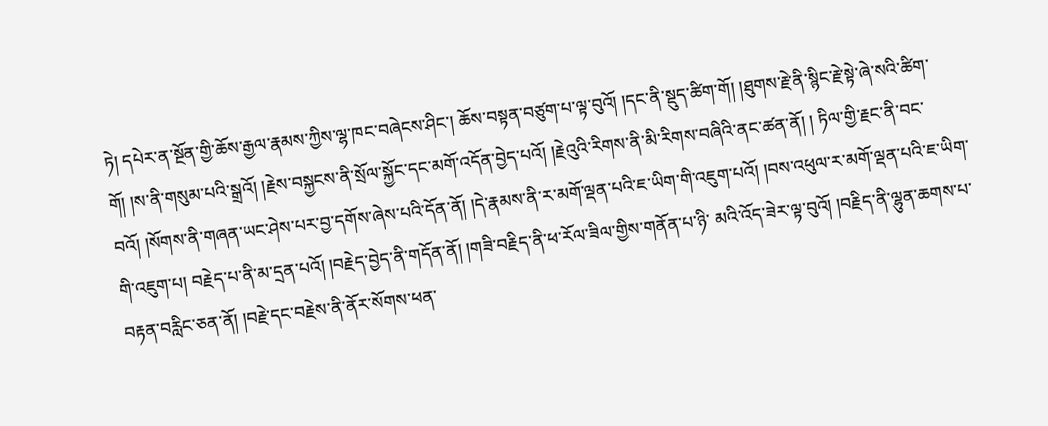ཏེ། དཔེར་ན་སྔོན་གྱི་ཆོས་རྒྱལ་རྣམས་ཀྱིས་ལྷ་ཁང་བཞེངས་ཤིང་། ཆོས་བསྟན་བཙུག་པ་ལྟ་བུའོ། །དང་ནི་སྡུད་ཚིག་གོ། །ཐུགས་རྗེ་ནི་སྙིང་རྗེ་སྟེ་ཞེ་སའི་ཚིག་གོ། །ས་ནི་གསུམ་པའི་སྒྲའོ། །རྗེས་བསྐྱངས་ནི་སྲོལ་སྐྱོང་དང་མགོ་འདོན་བྱེད་པའོ། །རྗེའུའི་རིགས་ནི་མི་རིགས་བཞིའི་ནང་ཚན་ནོ། ། ཏིལ་གྱི་རྗང་ནི་བང་བའོ། །སོགས་ནི་གཞན་ཡང་ཤེས་པར་བྱ་དགོས་ཞེས་པའི་དོན་ནོ། །དེ་རྣམས་ནི་ར་མགོ་ལྡན་པའི་ཇ་ཡིག་གི་འཇུག་པའོ། །བས་འཕུལ་ར་མགོ་ལྡན་པའི་ཇ་ཡིག་གི་འཇུག་པ། བརྗེད་པ་ནི་མ་དྲན་པའོ། །བརྗེད་བྱེད་ནི་གདོན་ནོ། །གཟི་བརྗིད་ནི་ཕ་རོལ་ཟིལ་གྱིས་གནོན་པ་ཉི་ མའི་འོད་ཟེར་ལྟ་བུའོ། །བརྗིད་ནི་ལྷུན་ཆགས་པ་བརྟན་བརླིང་ཅན་ནོ། །བརྗེ་དང་བརྗེས་ནི་ནོར་སོགས་ཕན་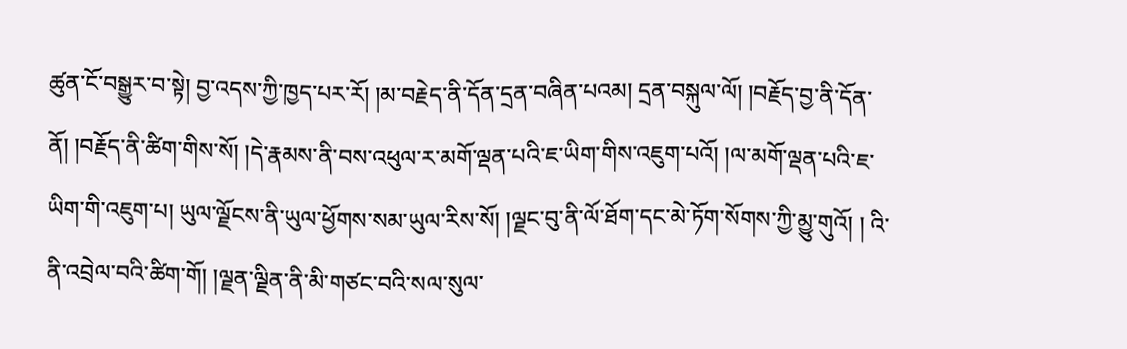ཚུན་ངོ་བསྒྱུར་བ་སྟེ། བྱ་འདས་ཀྱི་ཁྱད་པར་རོ། །མ་བརྗེད་ནི་དོན་དྲན་བཞིན་པའམ། དྲན་བསྐུལ་ལོ། །བརྗོད་བྱ་ནི་དོན་ནོ། །བརྗོད་ནི་ཚིག་གིས་སོ། །དེ་རྣམས་ནི་བས་འཕུལ་ར་མགོ་ལྡན་པའི་ཇ་ཡིག་གིས་འཇུག་པའོ། །ལ་མགོ་ལྡན་པའི་ཇ་ཡིག་གི་འཇུག་པ། ཡུལ་ལྗོངས་ནི་ཡུལ་ཕྱོགས་སམ་ཡུལ་རིས་སོ། །ལྗང་བུ་ནི་ལོ་ཐོག་དང་མེ་ཏོག་སོགས་ཀྱི་མྱུ་གུའོ། ། འི་ནི་འབྲེལ་བའི་ཚིག་གོ། །ལྗན་ལྗིན་ནི་མི་གཙང་བའི་སལ་སུལ་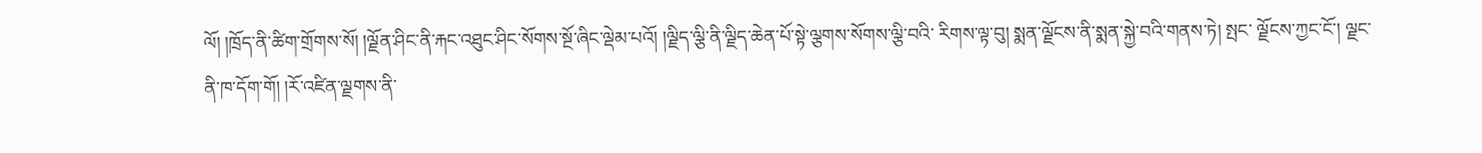ལོ། །ཁྲོད་ནི་ཚིག་གྲོགས་སོ། །ལྗོན་ཤིང་ནི་རྐང་འཐུང་ཤིང་སོགས་སྔོ་ཞིང་ལྡེམ་པའོ། །ལྗིད་ལྕི་ནི་ལྗིད་ཆེན་པོ་སྟེ་ལྕགས་སོགས་ལྕི་བའི་ རིགས་ལྟ་བུ། སྨན་ལྗོངས་ནི་སྨན་སྐྱེ་བའི་གནས་ཏེ། སྤང་ ལྗོངས་ཀྱང་ངོ་། ལྗང་ནི་ཁ་དོག་གོ། །རོ་འཛིན་ལྗགས་ནི་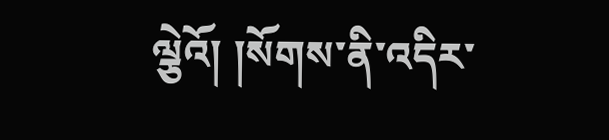ལྕེའོ། །སོགས་ནི་འདིར་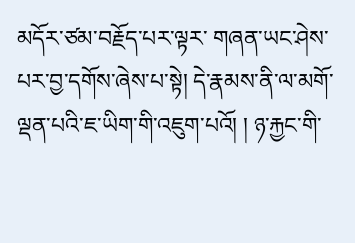མདོར་ཙམ་བརྗོད་པར་ལྟར་ གཞན་ཡང་ཤེས་པར་བྱ་དགོས་ཞེས་པ་སྟེ། དེ་རྣམས་ནི་ལ་མགོ་ལྡན་པའི་ཇ་ཡིག་གི་འཇུག་པའོ། ། ཉ་རྐྱང་གི་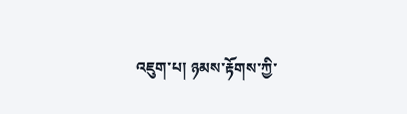འཇུག་པ། ཉམས་རྟོགས་ཀྱི་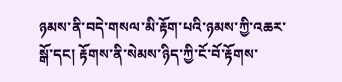ཉམས་ནི་བདེ་གསལ་མི་རྟོག་པའི་ཉམས་ཀྱི་འཆར་སྒོ་དང། རྟོགས་ནི་སེམས་ཉིད་ཀྱི་ངོ་བོ་རྟོགས་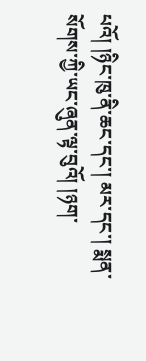པའོ། །ཉིང་ཁུ་ནི་ཆང་དང་། མར་དང་། སྨན་སོགས་ཀྱི་ཡང་ཞུན་ལྟ་བུའོ། །ཉག་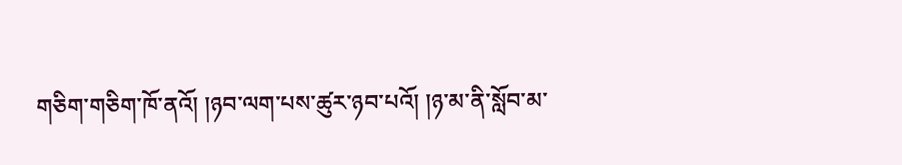གཅིག་གཅིག་ཁོ་ནའོ། །ཉབ་ལག་པས་ཚུར་ཉབ་པའོ། །ཉ་མ་ནི་སློབ་མ་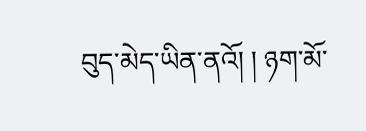བུད་མེད་ཡིན་ནའོ། ། ཉག་མོ་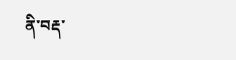ནི་བརྡ་